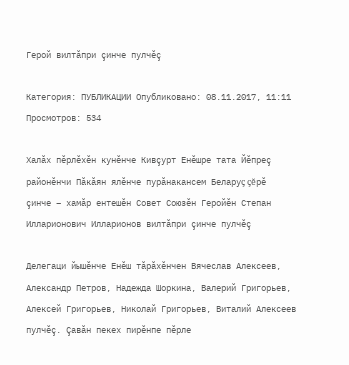Герой вилтăпри çинче пулчĕç

Категория: ПУБЛИКАЦИИ Опубликовано: 08.11.2017, 11:11 Просмотров: 534

Халăх пĕрлĕхĕн кунĕнче Кивçурт Енĕшре тата Йĕпреç районĕнчи Пăкăян ялĕнче пурăнакансем Беларуç çĕрĕ çинче – хамăр ентешĕн Совет Союзĕн Геройĕн Степан Илларионович Илларионов вилтăпри çинче пулчĕç

Делегаци йышĕнче Енĕш тăрăхĕнчен Вячеслав Алексеев, Александр Петров, Надежда Шоркина, Валерий Григорьев, Алексей Григорьев, Николай Григорьев, Виталий Алексеев пулчĕç. Çавăн пекех пирĕнпе пĕрле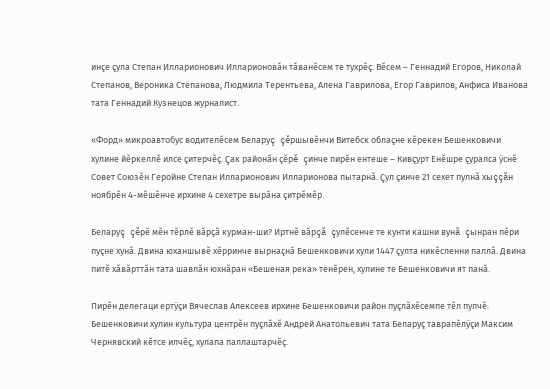инçе çула Степан Илларионович Илларионовăн тăванĕсем те тухрĕç. Вĕсем – Геннадий Егоров, Николай Степанов, Вероника Степанова, Людмила Терентьева, Алена Гаврилова, Егор Гаврилов, Анфиса Иванова тата Геннадий Кузнецов журналист.

«Форд» микроавтобус водителĕсем Беларуç çĕршывĕнчи Витебск облаçне кĕрекен Бешенковичи хулине йĕркеллĕ илсе çитерчĕç. Çак районăн çĕрĕ çинче пирĕн ентеше – Кивçурт Енĕшре çуралса ÿснĕ Совет Союзĕн Геройне Степан Илларионович Илларионова пытарнă. Çул çинче 21 сехет пулнă хыççăн ноябрĕн 4-мĕшĕнче ирхине 4 сехетре вырăна çитрĕмĕр.

Беларуç çĕрĕ мĕн тĕрлĕ вăрçă курман-ши? Иртнĕ вăрçă çулĕсенче те кунти кашни вунă çынран пĕри пуçне хунă. Двина юханшывĕ хĕрринче вырнаçнă Бешенковичи хули 1447 çулта никĕсленни паллă. Двина питĕ хăвăрттăн тата шавлăн юхнăран «Бешеная река» тенĕрен, хулине те Бешенковичи ят панă.

Пирĕн делегаци ертÿçи Вячеслав Алексеев ирхине Бешенковичи район пуçлăхĕсемпе тĕл пулчĕ. Бешенковичи хулин культура центрĕн пуçлăхĕ Андрей Анатольевич тата Беларуç таврапĕлÿçи Максим Чернявский кĕтсе илчĕç, хулапа паллаштарчĕç.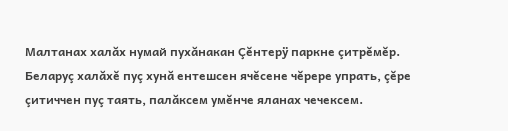Малтанах халăх нумай пухăнакан Çĕнтерÿ паркне çитрĕмĕр. Беларуç халăхĕ пуç хунă ентешсен ячĕсене чĕрере упрать, çĕре çитиччен пуç таять, палăксем умĕнче яланах чечексем.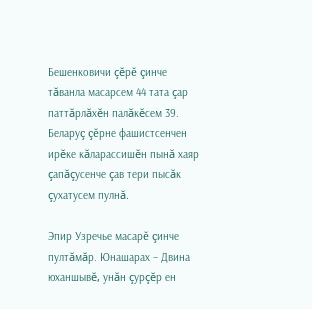Бешенковичи çĕрĕ çинче тăванла масарсем 44 тата çар паттăрлăхĕн палăкĕсем 39. Беларуç çĕрне фашистсенчен ирĕке кăларассишĕн пынă хаяр çапăçусенче çав тери пысăк çухатусем пулнă.

Эпир Узречье масарĕ çинче пултăмăр. Юнашарах – Двина юханшывĕ, унăн çурçĕр ен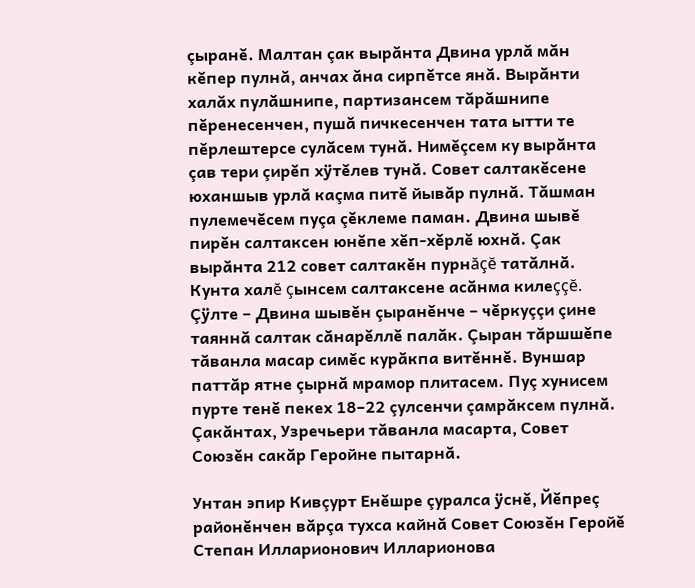çыранĕ. Малтан çак вырăнта Двина урлă мăн кĕпер пулнă, анчах ăна сирпĕтсе янă. Вырăнти халăх пулăшнипе, партизансем тăрăшнипе пĕренесенчен, пушă пичкесенчен тата ытти те пĕрлештерсе сулăсем тунă. Нимĕçсем ку вырăнта çав тери çирĕп хÿтĕлев тунă. Совет салтакĕсене юханшыв урлă каçма питĕ йывăр пулнă. Тăшман пулемечĕсем пуçа çĕклеме паман. Двина шывĕ пирĕн салтаксен юнĕпе хĕп-хĕрлĕ юхнă. Çак вырăнта 212 совет салтакĕн пурнăçĕ татăлнă. Кунта халĕ çынсем салтаксене асăнма килеççĕ. Çÿлте – Двина шывĕн çыранĕнче – чĕркуççи çине таяннă салтак сăнарĕллĕ палăк. Çыран тăршшĕпе тăванла масар симĕс курăкпа витĕннĕ. Вуншар паттăр ятне çырнă мрамор плитасем. Пуç хунисем пурте тенĕ пекех 18–22 çулсенчи çамрăксем пулнă. Çакăнтах, Узречьери тăванла масарта, Совет Союзĕн сакăр Геройне пытарнă.

Унтан эпир Кивçурт Енĕшре çуралса ÿснĕ, Йĕпреç районĕнчен вăрçа тухса кайнă Совет Союзĕн Геройĕ Степан Илларионович Илларионова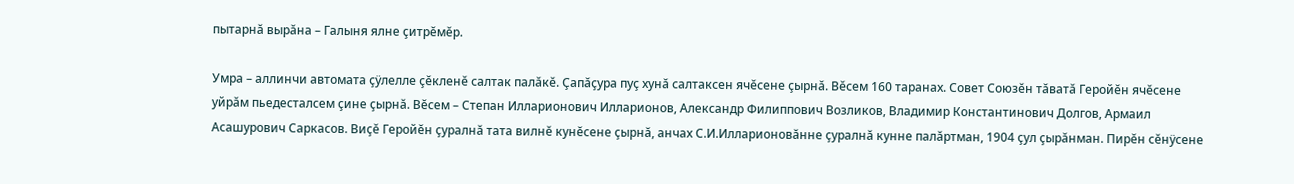пытарнă вырăна – Галыня ялне çитрĕмĕр.

Умра – аллинчи автомата çÿлелле çĕкленĕ салтак палăкĕ. Çапăçура пуç хунă салтаксен ячĕсене çырнă. Вĕсем 160 таранах. Совет Союзĕн тăватă Геройĕн ячĕсене уйрăм пьедесталсем çине çырнă. Вĕсем – Степан Илларионович Илларионов, Александр Филиппович Возликов, Владимир Константинович Долгов, Армаил Асашурович Саркасов. Виçĕ Геройĕн çуралнă тата вилнĕ кунĕсене çырнă, анчах С.И.Илларионовăнне çуралнă кунне палăртман, 1904 çул çырăнман. Пирĕн сĕнÿсене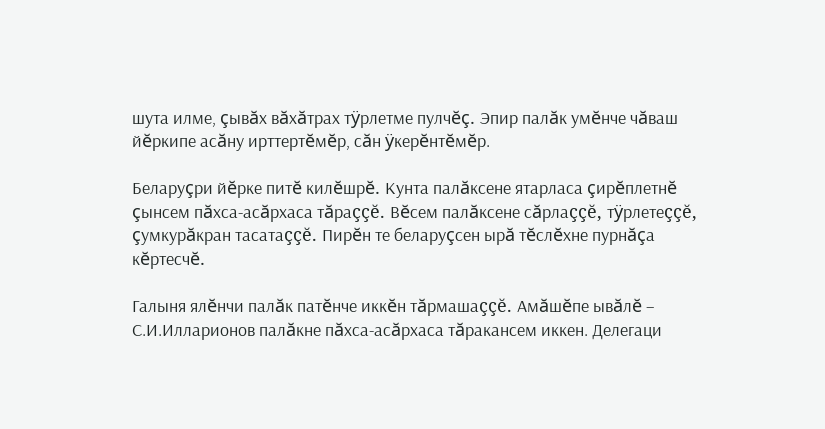шута илме, çывăх вăхăтрах тÿрлетме пулчĕç. Эпир палăк умĕнче чăваш йĕркипе асăну ирттертĕмĕр, сăн ÿкерĕнтĕмĕр.

Беларуçри йĕрке питĕ килĕшрĕ. Кунта палăксене ятарласа çирĕплетнĕ çынсем пăхса-асăрхаса тăраççĕ. Вĕсем палăксене сăрлаççĕ, тÿрлетеççĕ, çумкурăкран тасатаççĕ. Пирĕн те беларуçсен ырă тĕслĕхне пурнăçа кĕртесчĕ.

Галыня ялĕнчи палăк патĕнче иккĕн тăрмашаççĕ. Амăшĕпе ывăлĕ – С.И.Илларионов палăкне пăхса-асăрхаса тăракансем иккен. Делегаци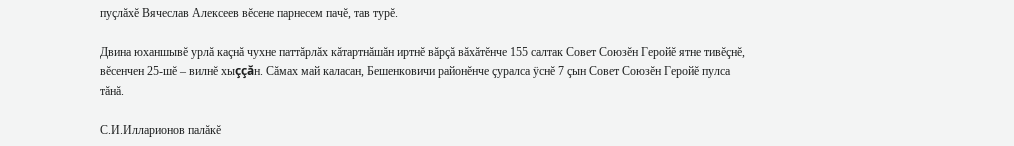пуçлăхĕ Вячеслав Алексеев вĕсене парнесем пачĕ, тав турĕ.

Двина юханшывĕ урлă каçнă чухне паттăрлăх кăтартнăшăн иртнĕ вăрçă вăхăтĕнче 155 салтак Совет Союзĕн Геройĕ ятне тивĕçнĕ, вĕсенчен 25-шĕ – вилнĕ хыççăн. Сăмах май каласан, Бешенковичи районĕнче çуралса ÿснĕ 7 çын Совет Союзĕн Геройĕ пулса тăнă.

С.И.Илларионов палăкĕ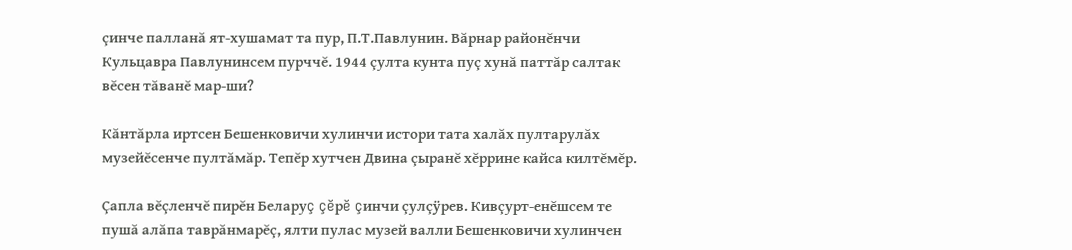çинче палланă ят-хушамат та пур, П.Т.Павлунин. Вăрнар районĕнчи Кульцавра Павлунинсем пурччĕ. 1944 çулта кунта пуç хунă паттăр салтак вĕсен тăванĕ мар-ши?

Кăнтăрла иртсен Бешенковичи хулинчи истори тата халăх пултарулăх музейĕсенче пултăмăр. Тепĕр хутчен Двина çыранĕ хĕррине кайса килтĕмĕр.

Çапла вĕçленчĕ пирĕн Беларуç çĕрĕ çинчи çулçÿрев. Кивçурт-енĕшсем те пушă алăпа таврăнмарĕç, ялти пулас музей валли Бешенковичи хулинчен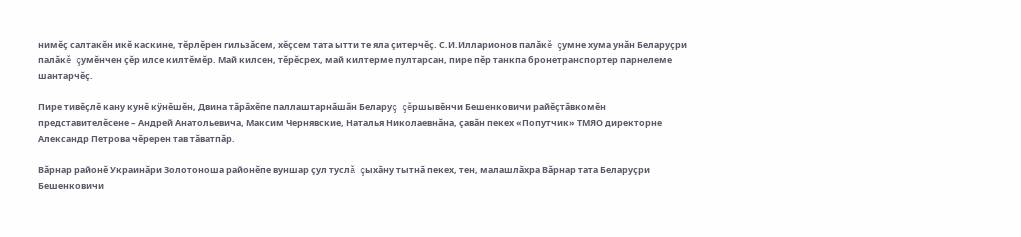нимĕç салтакĕн икĕ каскине, тĕрлĕрен гильзăсем, хĕçсем тата ытти те яла çитерчĕç. С.И.Илларионов палăкĕ çумне хума унăн Беларуçри палăкĕ çумĕнчен çĕр илсе килтĕмĕр. Май килсен, тĕрĕсрех, май килтерме пултарсан, пире пĕр танкпа бронетранспортер парнелеме шантарчĕç.

Пире тивĕçлĕ кану кунĕ кÿнĕшĕн, Двина тăрăхĕпе паллаштарнăшăн Беларуç çĕршывĕнчи Бешенковичи райĕçтăвкомĕн представителĕсене – Андрей Анатольевича, Максим Чернявские, Наталья Николаевнăна, çавăн пекех «Попутчик» ТМЯО директорне Александр Петрова чĕререн тав тăватпăр.

Вăрнар районĕ Украинăри Золотоноша районĕпе вуншар çул туслă çыхăну тытнă пекех, тен, малашлăхра Вăрнар тата Беларуçри Бешенковичи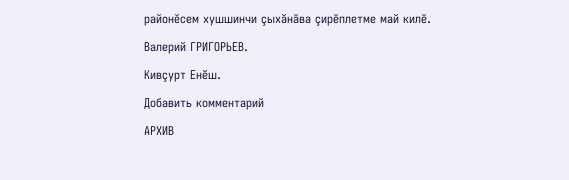районĕсем хушшинчи çыхăнăва çирĕплетме май килĕ.

Валерий ГРИГОРЬЕВ.

Кивçурт Енĕш.

Добавить комментарий

АРХИВ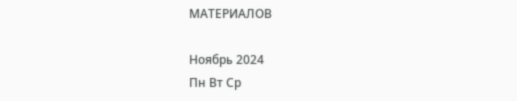МАТЕРИАЛОВ

Ноябрь 2024
Пн Вт Ср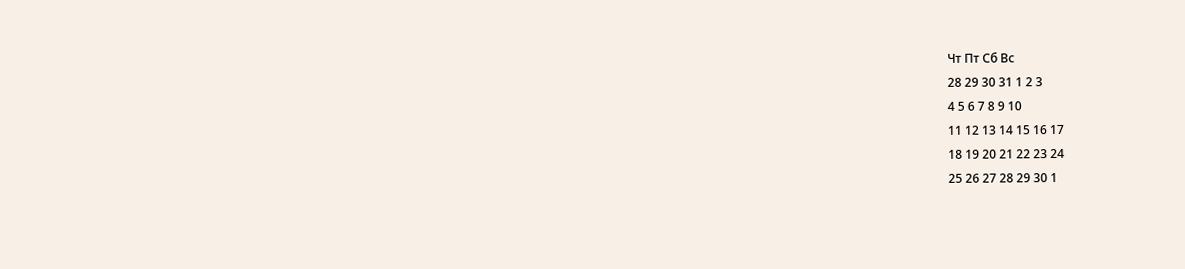Чт Пт Сб Вс
28 29 30 31 1 2 3
4 5 6 7 8 9 10
11 12 13 14 15 16 17
18 19 20 21 22 23 24
25 26 27 28 29 30 1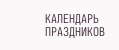КАЛЕНДАРЬ ПРАЗДНИКОВ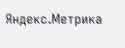Яндекс.Метрика